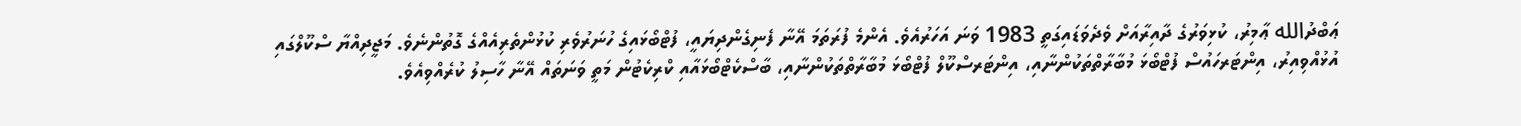ޢަބްދުالله ޢާމިރު، ކުޅިވަރުގެ ދާއިރާއަށް ވެދެވަޑައިގަތީ 1983 ވަނަ އަހަރުއެވެ. އެންމެ ފުރަތަމަ އޭނާ ފެނިގެންދިޔައީ، ފުޓްބޯޅައިގެ ހުނަރުވެރި ކުޅުންތެރިއެއްގެ ގޮތުންނެވެ. މަޖީދިއްޔާ ސްކޫލްގައި އުޅުއްވިއިރު، އިންޓަރހައުސް ފުޓްބޯޅަ މުބާރާތްތަކުންނާއި، އިންޓަރސްކޫލް ފުޓްބޯޅަ މުބާރާތްތަކުންނާއި، ބާސްކެޓްބޯޅައާއި ކްރިކެޓުން މަތީ ވަނަތައް އޭނާ ހާސިލު ކުރެއްވިއެވެ.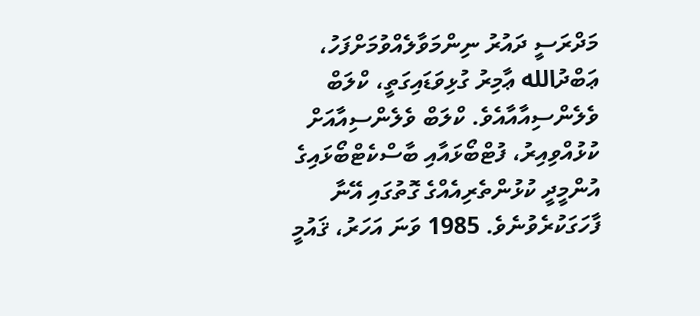މަދްރަސީ ދައުރު ނިންމަވާލެއްވުމަށްފަހު، ޢަބްދުالله ޢާމިރު ގުޅިވަޑައިގަތީ، ކްލަބް ވެލެންސިއާއާއެވެ. ކްލަބް ވެލެންސިއާއަށް ކުޅުއްވިއިރު، ފުޓްބޯޅައާއި ބާސްކެޓްބޯޅައިގެ އުންމީދީ ކުޅުންތެރިއެއްގެ ގޮތުގައި އޭނާ ފާހަގަކުރެވުނެވެ. 1985 ވަނަ އަހަރު، ޤައުމީ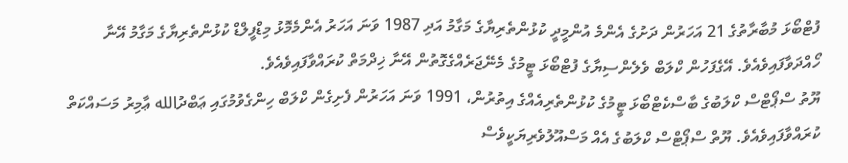ފުޓްބޯޅަ މުބާރާތުގެ 21 އަހަރުން ދަށުގެ އެންމެ އުންމީދީ ކުޅުންތެރިޔާގެ މަގާމު އަދި 1987 ވަނަ އަހަރު އެންމެމޮޅު މިޑްފީލްޑް ކުޅުންތެރިޔާގެ މަގާމު އޭނާ ހޯއްދަވާފައިވެއެވެ. އޭގެފަހުން ކްލަބް ވެލެންސިޔާގެ ފުޓްބޯޅަ ޓީމުގެ މެނޭޖަރެއްގެގޮތުން އޭނާ ޚިދްމަތް ކުރައްވާފައިވެއެވެ.
ޔޫތު ސްޕޯޓްސް ކްލަބުގެ ބާސްކެޓްބޯޅަ ޓީމުގެ ކުޅުންތެރިއެއްގެ އިތުރުން، 1991 ވަނަ އަހަރުން ފެށިގެން ކްލަބް ހިންގެވުމުގައި ޢަބްދުالله ޢާމިރު މަސައްކަތް ކުރައްވާފައިވެއެވެ. ޔޫތް ސްޕޯޓްސް ކްލަބުގެ އެއް މަސްއޫލުވެރިޔަކީވެސް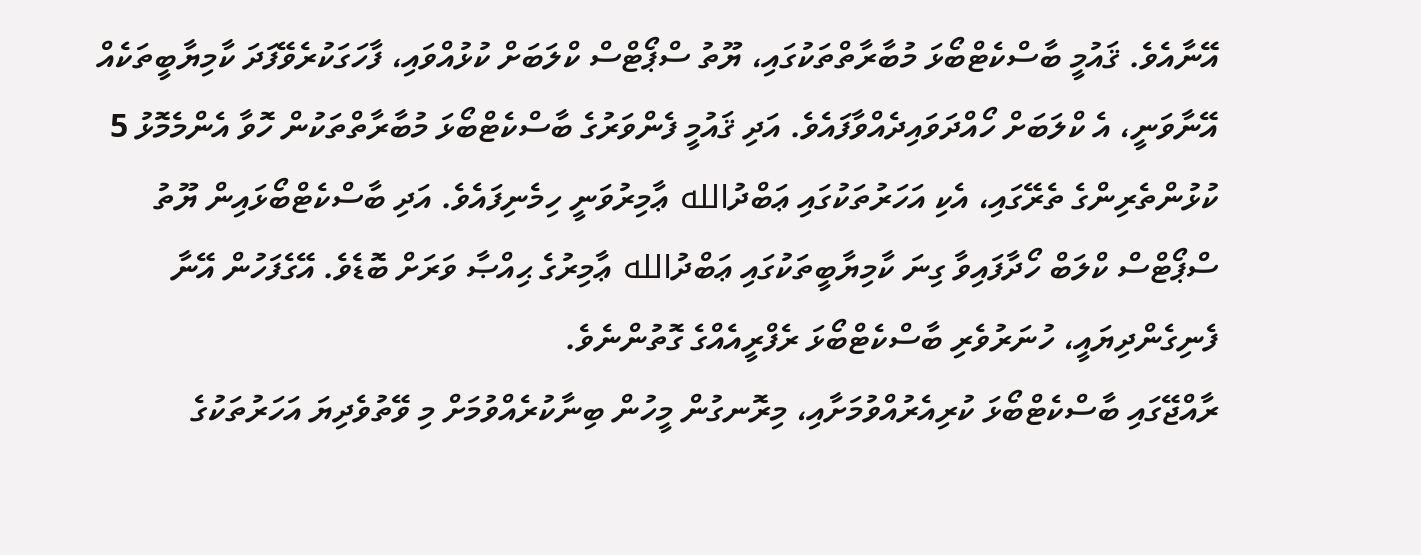އޭނާއެވެ. ޤައުމީ ބާސްކެޓްބޯޅަ މުބާރާތްތަކުގައި، ޔޫތު ސްޕޯޓްސް ކްލަބަށް ކުޅުއްވައި، ފާހަގަކުރެވޭފަދަ ކާމިޔާބީތަކެއް އޭނާވަނީ، އެ ކްލަބަށް ހޯއްދަވައިދެއްވާފައެވެ. އަދި ޤައުމީ ފެންވަރުގެ ބާސްކެޓްބޯޅަ މުބާރާތްތަކުން ހޮވާ އެންމެމޮޅު 5 ކުޅުންތެރިންގެ ތެރޭގައި، އެކި އަހަރުތަކުގައި ޢަބްދުالله ޢާމިރުވަނީ ހިމެނިފައެވެ. އަދި ބާސްކެޓްބޯޅައިން ޔޫތު ސްޕޯޓްސް ކްލަބް ހޯދާފައިވާ ގިނަ ކާމިޔާބީތަކުގައި ޢަބްދުالله ޢާމިރުގެ ޙިއްޞާ ވަރަށް ބޮޑެވެ. އޭގެފަހުން އޭނާ ފެނިގެންދިޔައީ، ހުނަރުވެރި ބާސްކެޓްބޯޅަ ރެފްރީއެއްގެ ގޮތުންނެވެ.
ރާއްޖޭގައި ބާސްކެޓްބޯޅަ ކުރިއެރުއްވުމަށާއި، މިރޮނގުން މީހުން ބިނާކުރެއްވުމަށް މި ވޭތުވެދިޔަ އަހަރުތަކުގެ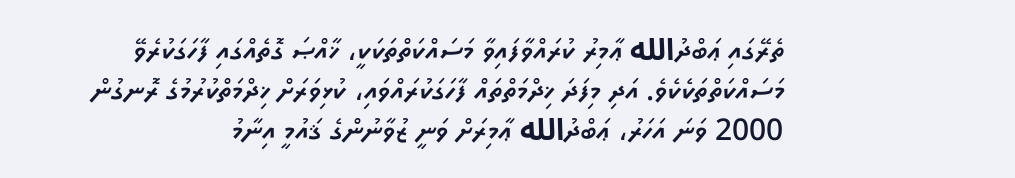ތެރޭގައި ޢަބްދުالله ޢާމިރު ކުރައްވާފައިވާ މަސައްކަތްތަކަކީ، ޚާއްޞަ ގޮތެއްގައި ފާހަގަކުރެވޭ މަސައްކަތްތަކެކެވެ. އަދި މިފަދަ ޚިދްމަތްތައް ފާހަގަކުރައްވައި، ކުޅިވަރަށް ޚިދްމަތްކުރުމުގެ ރޮނގުން 2000 ވަނަ އަހަރު، ޢަބްދުالله ޢާމިރަށް ވަނީ ޒުވާނުންގެ ޤައުމީ އިނާމު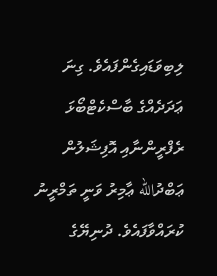ލިބިވަޑައިގެންފައެވެ. ގިނަ ޢަދަދެއްގެ ބާސްކެޓްބޯޅަ ރެފްރީންނާއި އޮފިޝަލުން ޢަބްދުالله ޢާމިރު ވަނީ ތަމްރީނު ކުރައްވާފައެވެ. ދުނިޔޭގެ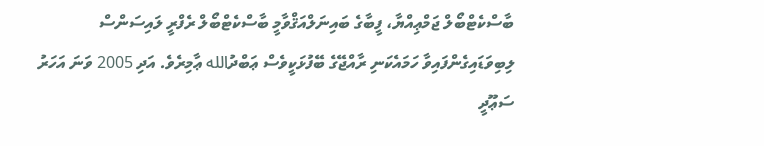ބާސްކެޓްބޯލް ޖަމްޢިއްޔާ، ފީބާގެ ބައިނަލްއަޤްވާމީ ބާސްކެޓްބޯލް ރެފްރީ ލައިސަންސް ލިބިވަޑައިގެންފައިވާ ހަމައެކަނި ރާއްޖޭގެ ބޭފުޅަކީވެސް ޢަބްދުالله ޢާމިރެވެ. އަދި 2005 ވަނަ އަހަރު ސަޢޫދީ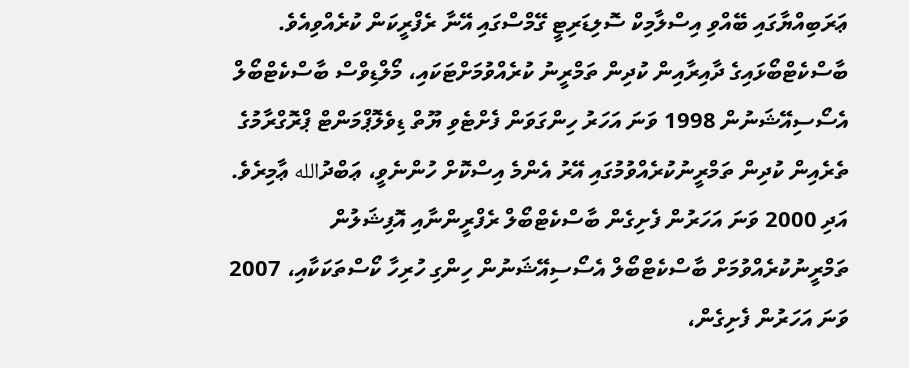ޢަރަބިއްޔާގައި ބޭއްވި އިސްލާމިކް ސޮލިޑަރިޓީ ގޭމްސްގައި އޭނާ ރެފްރީކަން ކުރެއްވިއެވެ.
ބާސްކެޓްބޯޅައިގެ ދާއިރާއިން ކުދިން ތަމްރީނު ކުރެއްވުމަށްޓަކައި، މޯލްޑިވްސް ބާސްކެޓްބޯލް އެސޯސިއޭޝަނުން 1998 ވަނަ އަހަރު ހިންގަވަން ފެށްޓެވި ޔޫތް ޑިވެލޮޕްމަންޓް ޕްރޮގްރާމުގެ ތެރެއިން ކުދިން ތަމްރީނުކުރެއްވުމުގައި އޭރު އެންމެ އިސްކޮށް ހުންނެވީ، ޢަބްދުالله ޢާމިރެވެ. އަދި 2000 ވަނަ އަހަރުން ފެށިގެން ބާސްކެޓްބޯލް ރެފްރީންނާއި އޮފިޝަލުން ތަމްރީނުކުރެއްވުމަށް ބާސްކެޓްބޯލް އެސޯސިއޭޝަނުން ހިންގި ހުރިހާ ކޯސްތަކަކާއި، 2007 ވަނަ އަހަރުން ފެށިގެން،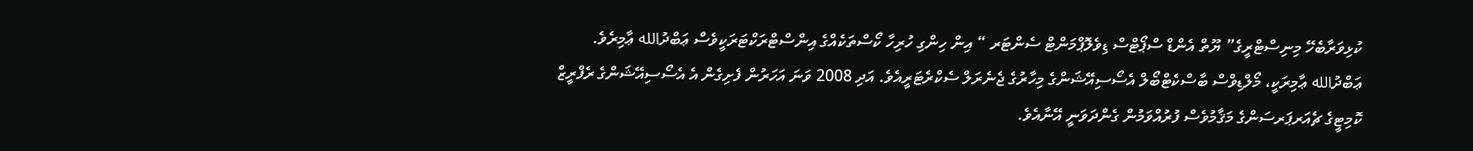ކުޅިވަރާބެހޭ މިނިސްޓްރީގެ” ޔޫތް އެންޑް ސްޕޯޓްސް ޑިވެލޮޕްމަންޓް ސެންޓަރ “ އިން ހިންގި ހުރިހާ ކޯސްތަކެއްގެ އިންސްޓްރަކްޓަރަކީވެސް ޢަބްދުالله ޢާމިރެވެ.
ޢަބްދުالله ޢާމިރަކީ، މޯލްޑިވްސް ބާސްކެޓްބޯލް އެސޯސިއޭޝަންގެ މިހާރުގެ ޖެނެރަލް ސެކްރެޓަރީއެވެ. އަދި 2008 ވަނަ އަހަރުން ފެށިގެން އެ އެސޯސިއޭޝަންގެ ރެފްރީޒް ކޮމިޓީގެ ޗެއަރޕަރސަންގެ މަޤާމުވެސް ފުރުއްވަމުން ގެންދަވަނީ އޭނާއެވެ.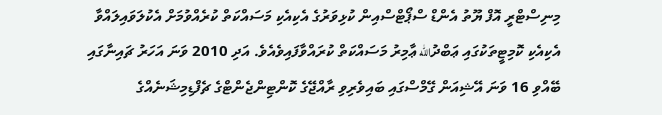މިނިސްޓްރީ އޮފް ޔޫތު އެންޑް ސްޕޯޓްސްއިން ކުޅިވަރުގެ އެކިއެކި މަސައްކަތް ކުރެއްވުމަށް އެކުލަވައިލައްވާ އެކިއެކި ކޮމިޓީތަކުގައި ޢަބްދުالله ޢާމިރު މަސައްކަތް ކުރައްވާފައިވެއެވެ. އަދި 2010 ވަނަ އަހަރު ޗައިނާގައި ބޭއްވި 16 ވަނަ އޭޝިއަން ގޭމްސްގައި ބައިވެރިވި ރާއްޖޭގެ ކޮންޓިންޖެންޓްގެ ޗެފްޑިމިޝަނެއްގެ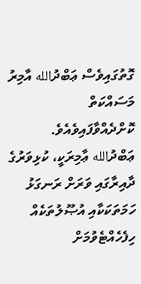ގޮތުގައިވެސް ޢަބްދުالله އާމިރު މަސައްކަތް ކޮށްދެއްވާފައިވެއެވެ.
ޢަބްދުالله ޢާމިރަކީ، ކުޅިވަރުގެ ދާއިރާގައި ވަރަށް ރަނގަޅު ހަމަތަކަކާއި އުޞޫލުތަކެއް ހިފެހެއްޓެވުމަށް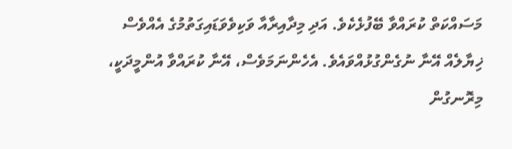މަސައްކަތް ކުރައްވާ ބޭފުޅެކެވެ. އަދި މިދާއިރާއާ ވަކިވެވަޑައިގަތުމުގެ އެއްވެސް ޚިޔާލެއް އޭނާ ނުގެންގުޅުއްވައެވެ. އެހެންނަމަވެސް، އޭނާ ކުރައްވާ އުންމީދަކީ، މިރޮނގުން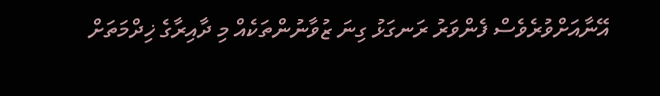އޭނާއަށްވުރެވެސް ފެންވަރު ރަނގަޅު ގިނަ ޒުވާނުންތަކެއް މި ދާއިރާގެ ޚިދްމަތަށް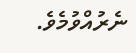ނެރުއްވުމެވެ.